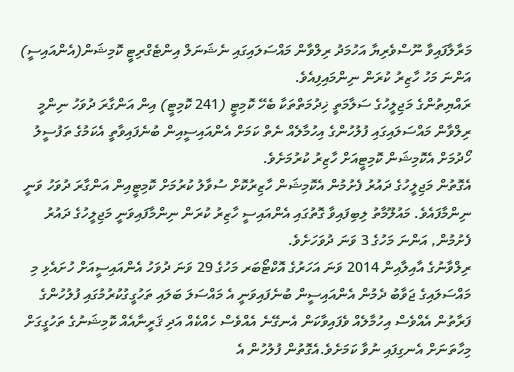މަރާލާފައިވާ ނޫސްވެރިޔާ އަހުމަދު ރިލްވާން މައްސަލައިގައި ނެޝަނަލް އިންޓެގްރިޓީ ކޮމިޝަން(އެންއައިސީ) އަންނަ މަހު ހާޒިރު ކުރަން ނިންމައިފިއެވެ.
ރައްޔިތުންގެ މަޖިލީހުގެ ސަލާމަތީ ޚިދުމަތްތަކާ ބެހޭ ކޮމިޓީ (241 ކޮމިޓީ) އިން އަންގާރަ ދުވަހު ނިންމީ ރިލްވާން މައްސަލައިގައި ފުލުހުންގެ އިހުމާލެއް ނެތް ކަމަށް އެންއައިސީއިން ބުނެފައިވާތީ އެކަމުގެ ތަފުސީލު ހޯދުމަށް އެކޮމިޝަން ކޮމިޓީއަށް ހާޒިރު ކުރުމަށެވެ.
އެގޮތުން މަޖިލީހުގެ ދައުރު ފެށުމުން އެކޮމިޝަން ހާޒިރުކޮށް ސުވާލު ކުރުމަށް ކޮމިޓީއިން އަންގާރަ ދުވަހު ވަނީ ނިންމާފައެވެ. މައުލޫމާތު ލިބިފައިވާ ގޮތުގައި އެންއައިސީ ހާޒިރު ކުރަން ނިންމާފައިވަނީ މަޖިލީހުގެ ދައުރު ފެށުމުން, އަންނަ މަހުގެ 3 ވަނަ ދުވަހަށެވެ.
ރިލްވާނުގެ އާއިލާއިން 2014 ވަނަ އަހަރުގެ އޮކްޓޯބަރ މަހުގެ 29 ވަނަ ދުވަހު އެންއައިސީއަށް ހުށައެޅި މި މައްސަލައިގެ ޖަވާބު ދެމުން އެންއައިސީން ބުނެފައިވަނީ އެ މައްސަލަ ބަލައި ތަހުގީގުކުރުމުގައި ފުލުހުންގެ ފަރާތުން އެއްވެސް އިހުމާލެއް ވެފައިވާކަން އެނގޭނެ އެއްވެސް ހެއްކެއް އަދި ޤަރީނާއެއް ކޮމިޝަނުގެ ތަހުގީގަށް މިހާތަނަށް އެނގިފައި ނުވާ ކަމަށެވެ.އެގޮތުން ފުލުހުން އެ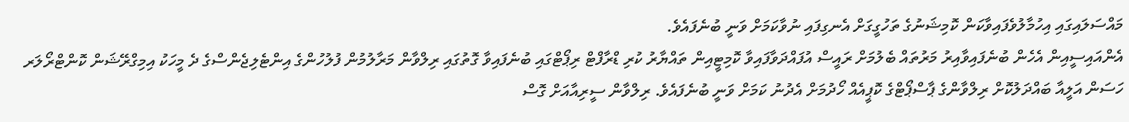މައްސަލައިގައި އިހުމާލުވެފައިވާކަން ކޮމިޝަނުގެ ތަހުގީގަށް އެނގިފައި ނުވާކަމަށް ވަނީ ބުނެފައެވެ.
އެންއައިސީއިން އެހެން ބުނެފައިވާއިރު މަރުތައް ބެލުމަށް ރައީސް އުފައްދަވާފައިވާ ކޮމިޓީއިން ތައްޔާރު ކުރި ޑްރާފްޓް ރިޕޯޓްގައި ބުނެފައިވާ ގޮތުގައި ރިލްވާން މަރާލުމުން ފުލުހުންގެ އިންޓެލިޖެންސްގެ ދެ މީހަކު އިމިގްރޭޝަން ކޮންޓްރޯލަރ ހަސަން އަލީއާ ބައްދަލުކޮށް ރިލްވާންގެ ޕާސްޕޯޓްގެ ކޮޕީއެއް ހޯދުމަށް އެދުނު ކަމަށް ވަނީ ބުނެފައެވެ. ރިލްވާން ސީރިއާއަށް ގޮސް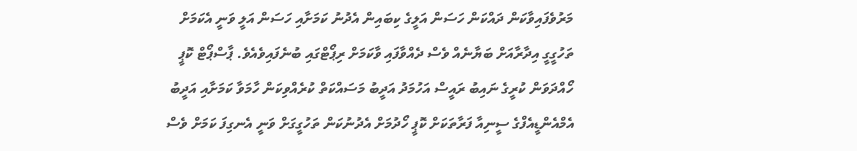މަރުވެފައިވާކަން ދައްކަން ހަސަން އަލީގެ ކިބައިން އެދުނު ކަމަށާއި ހަސަން އަލީ ވަނީ އެކަމަށް ތަހުގީގީ އިދާރާއަށް ބަޔާނެއް ވެސް ދެއްވާފައި ވާކަމަށް ރިޕޯޓްގައި ބުނެފައިވެއެވެ. ޕާސްޕޯޓް ކޮޕީ ހޯއްދަވަން ކުރީގެ ނައިބު ރައީސް އަހުމަދު އަދީބު މަސައްކަތް ކުރެއްވިކަން ހާމަވާ ކަމަށާއި އަދީބު އެމްއެންޑީއެފްގެ ސީނިއާ ފަރާތަކަށް ކޮޕީ ހޯދުމަށް އެދުނުކަން ތަހުގީގަށް ވަނީ އެނގިފަ ކަމަށް ވެސް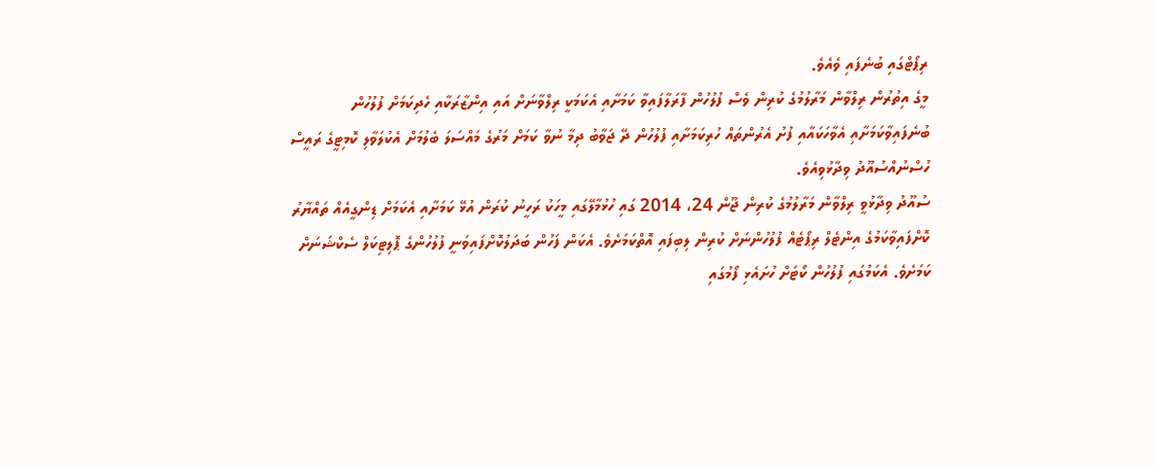ރިޕޯޓްގައި ބުނެފައި ވެއެވެ.
މީގެ އިތުރުން ރިލްވާން މަރާލުމުގެ ކުރިން ވެސް ފުލުހުން ފާރަލާފައިވާ ކަމަށާއި އެކަމަކީ ރިލްވާނަށް އައި އިންޒާރަކާއި ހެދިކަމަށް ފުލުހުން ބުނެފައިވާކަމަށާއި އެވާހަކައާއި ފުށު އެރުންތައް ހުރިކަމަށާއި ފުލުހުން ދޭ ޖަވާބު ދިމާ ނުވާ ކަމަށް މަރުގެ މައްސަލަ ބެލުމަށް އެކުލަވާލި ކޮމިޓީގެ ރައީސް ހުސްނުއްސުއޫދު ވިދާޅުވިއެވެ.
ސުއޫދު ވިދާޅުވީ ރިލްވާން މަރާލުމުގެ ކުރިން ޖޫން 24، 2014 ގައި ހުޅުމާލޭގައި މީހަކު ރަހީނު ކުރަން އުޅޭ ކަމަށާއި އެކަމަށް ޑިންގީއެއް ތައްޔާރު ކޮށްފައިވާކަމުގެ އިންޓެލް ރިޕޯޓެއް ފުލުހުންނަށް ކުރިން ލިބިފައި އޮތްކަމަށެވެ. އެކަން ފަހުން ބަދަލުކޮށްފައިވަނީ ފުލުހުންގެ ޕޮލިޓިކަލް ސެކްޝަނަށް ކަމަށެވެ. އެކަމުގައި ފުލުހުން ކޯޓަށް ހުށައެޅި ފޯމުގައި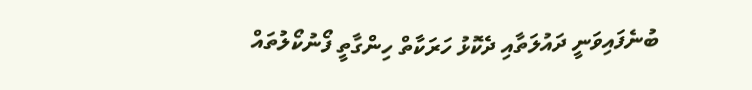ބުނެފައިވަނީ ދައުލަތާއި ދެކޮޅު ހަރަކާތް ހިންގާތީ ފޯނުކޯލުތައް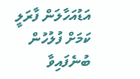އަޑުއަހާލަން ފާރަލީ ކަމަށް ފުލުހުން ބުނެފައިވާ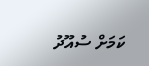ކަމަށް ސުއޫދު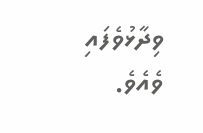ވިދާޅުވެފައި ވެއެވެ.